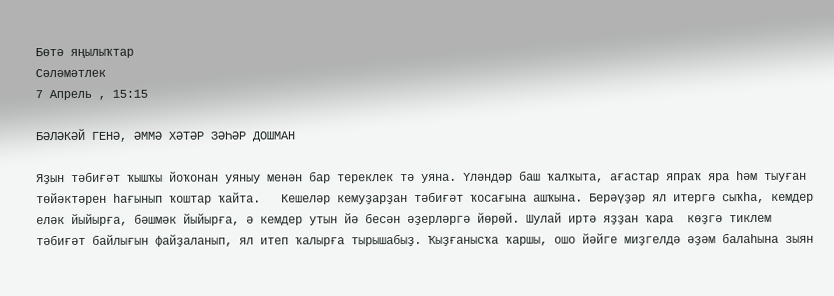Бөтә яңылыҡтар
Сәләмәтлек
7 Апрель , 15:15

БӘЛӘКӘЙ ГЕНӘ, ӘММӘ ХӘТӘР ЗӘҺӘР ДОШМАН

Яҙын тәбиғәт ҡышҡы йоҡонан уяныу менән бар тереклек тә уяна. Үләндәр баш ҡалҡыта, ағастар япраҡ яра һәм тыуған төйәктәрен һағынып ҡоштар ҡайта.   Кешеләр кемуҙарҙан тәбиғәт ҡосағына ашҡына. Берәүҙәр ял итергә сыҡһа, кемдер еләк йыйырға, бәшмәк йыйырға, ә кемдер утын йә бесән әҙерләргә йөрөй. Шулай иртә яҙҙан ҡара  көҙгә тиклем тәбиғәт байлығын файҙаланып, ял итеп ҡалырға тырышабыҙ. Ҡыҙғанысҡа ҡаршы, ошо йәйге миҙгелдә әҙәм балаһына зыян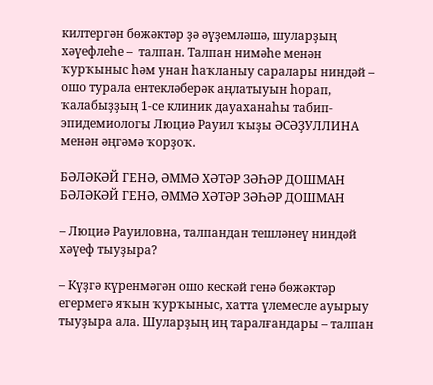килтергән бөжәктәр ҙә әүҙемләшә, шуларҙың хәүефлеһе –  талпан. Талпан нимәһе менән ҡурҡыныс һәм унан һаҡланыу саралары ниндәй – ошо турала ентекләберәк аңлатыуын һорап, ҡалабыҙҙың 1-се клиник дауаханаһы табип-эпидемиологы Люциә Рауил ҡыҙы ӘСӘҘУЛЛИНА менән әңгәмә ҡорҙоҡ.

БӘЛӘКӘЙ ГЕНӘ, ӘММӘ ХӘТӘР ЗӘҺӘР ДОШМАН
БӘЛӘКӘЙ ГЕНӘ, ӘММӘ ХӘТӘР ЗӘҺӘР ДОШМАН

– Люциә Рауиловна, талпандан тешләнеү ниндәй хәүеф тыуҙыра?

– Күҙгә күренмәгән ошо кескәй генә бөжәктәр егермегә яҡын ҡурҡыныс, хатта үлемесле ауырыу тыуҙыра ала. Шуларҙың иң таралғандары – талпан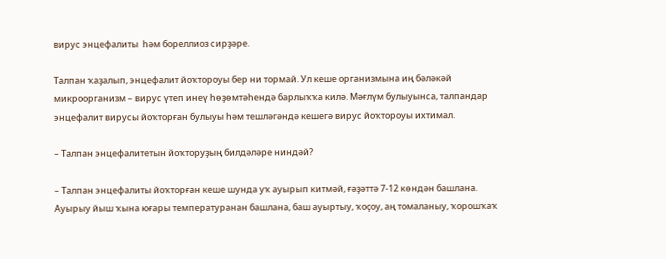вирус энцефалиты  һәм бореллиоз сирҙәре.

Талпан ҡаҙалып, энцефалит йоҡтороуы бер ни тормай. Ул кеше организмына иң бәләкәй микроорганизм – вирус үтеп инеү һөҙөмтәһендә барлыҡҡа килә. Мәғлүм булыуынса, талпандар энцефалит вирусы йоҡторған булыуы һәм тешләгәндә кешегә вирус йоҡтороуы ихтимал.

– Талпан энцефалитетын йоҡторуҙың билдәләре ниндәй?

– Талпан энцефалиты йоҡторған кеше шунда уҡ ауырып китмәй, ғәҙәттә 7-12 көндән башлана. Ауырыу йыш ҡына юғары температуранан башлана, баш ауыртыу, ҡоҫоу, аң томаланыу, ҡорошҡаҡ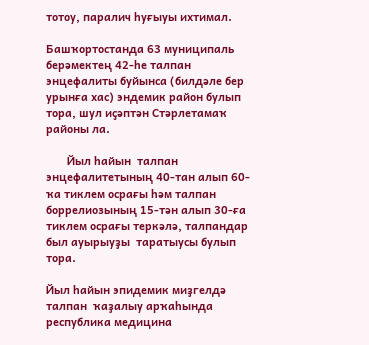тотоу, паралич һуғыуы ихтимал.

Башҡортостанда 63 муниципаль берәмектең 42-һе талпан энцефалиты буйынса (билдәле бер урынға хас) эндемик район булып тора, шул иҫәптән Стәрлетамаҡ районы ла.

       Йыл һайын  талпан энцефалитетының 40-тан алып 60-ҡа тиклем осрағы һәм талпан боррелиозының 15-тән алып 30-ға тиклем осрағы теркәлә, талпандар был ауырыуҙы  таратыусы булып тора.

Йыл һайын эпидемик миҙгелдә талпан  ҡаҙалыу арҡаһында республика медицина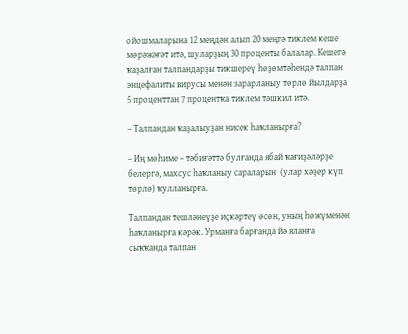ойошмаларына 12 меңдән алып 20 меңгә тиклем кеше мөрәжәғәт итә, шуларҙың 30 проценты балалар. Кешегә ҡаҙалған талпандарҙы тикшереү һөҙөмтәһендә талпан энцефалиты вирусы менән зарарланыу төрлө йылдарҙа 5 проценттан 7 процентҡа тиклем тәшкил итә.

– Талпандан ҡаҙалыуҙан нисек һаҡланырға?

– Иң мөһиме – тәбиғәттә булғанда ябай ҡағиҙәләрҙе белергә, махсус һаҡланыу сараларын  (улар хәҙер күп төрлө) ҡулланырға.

Талпандан тешләнеүҙе иҫкәртеү өсөн, уның һөжүменән һаҡланырға кәрәк. Урманға барғанда йә яланға сыҡҡанда талпан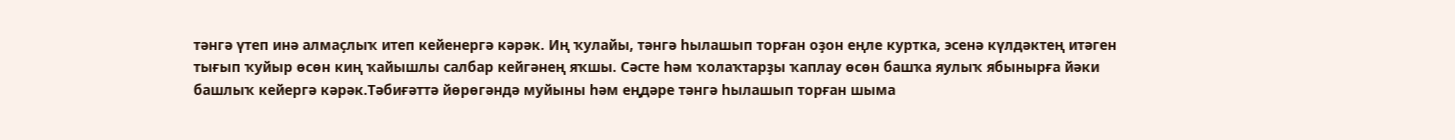тәнгә үтеп инә алмаҫлыҡ итеп кейенергә кәрәк. Иң ҡулайы, тәнгә һылашып торған оҙон еңле куртка, эсенә күлдәктең итәген тығып ҡуйыр өсөн киң ҡайышлы салбар кейгәнең яҡшы. Сәсте һәм ҡолаҡтарҙы ҡаплау өсөн башҡа яулыҡ ябынырға йәки  башлыҡ кейергә кәрәк.Тәбиғәттә йөрөгәндә муйыны һәм еңдәре тәнгә һылашып торған шыма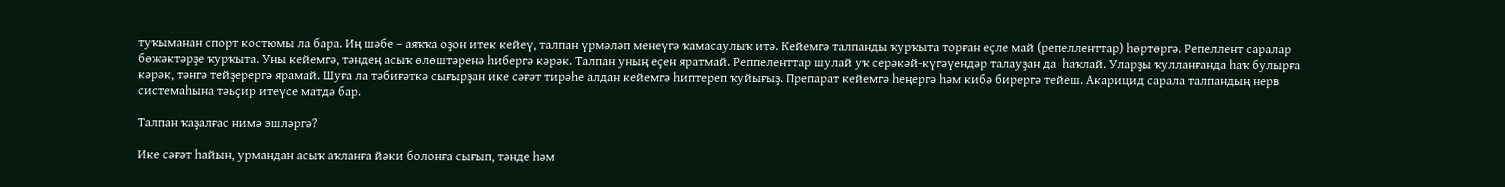туҡыманан спорт костюмы ла бара. Иң шәбе – аяҡҡа оҙон итек кейеү, талпан үрмәләп менеүгә ҡамасаулыҡ итә. Кейемгә талпанды ҡурҡыта торған еҫле май (репелленттар) һөртөргә. Репеллент саралар бөжәктәрҙе ҡурҡыта. Уны кейемгә, тәндең асыҡ өлөштәренә һибергә кәрәк. Талпан уның еҫен яратмай. Реппеленттар шулай уҡ серәкәй-күгәүендәр талауҙан да  һаҡлай. Уларҙы ҡулланғанда һаҡ булырға кәрәк, тәнгә тейҙерергә ярамай. Шуға ла тәбиғәткә сығырҙан ике сәғәт тирәһе алдан кейемгә һиптереп ҡуйығыҙ. Препарат кейемгә һеңергә һәм кибә бирергә тейеш. Акарицид сарала талпандың нерв системаһына тәьҫир итеүсе матдә бар.

Талпан ҡаҙалғас нимә эшләргә?

Ике сәғәт һайын, урмандан асыҡ аҡланға йәки болонға сығып, тәнде һәм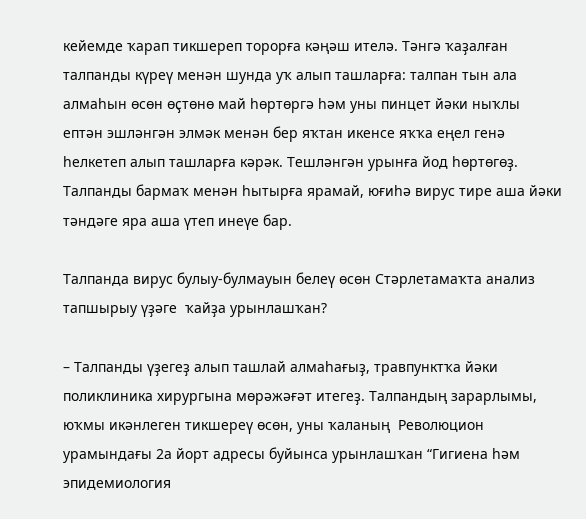кейемде ҡарап тикшереп торорға кәңәш ителә. Тәнгә ҡаҙалған талпанды күреү менән шунда уҡ алып ташларға: талпан тын ала алмаһын өсөн өҫтөнө май һөртөргә һәм уны пинцет йәки ныҡлы ептән эшләнгән элмәк менән бер яҡтан икенсе яҡҡа еңел генә һелкетеп алып ташларға кәрәк. Тешләнгән урынға йод һөртөгөҙ. Талпанды бармаҡ менән һытырға ярамай, юғиһә вирус тире аша йәки тәндәге яра аша үтеп инеүе бар.

Талпанда вирус булыу-булмауын белеү өсөн Стәрлетамаҡта анализ тапшырыу үҙәге  ҡайҙа урынлашҡан?

– Талпанды үҙегеҙ алып ташлай алмаһағыҙ, травпунктҡа йәки поликлиника хирургына мөрәжәғәт итегеҙ. Талпандың зарарлымы, юҡмы икәнлеген тикшереү өсөн, уны ҡаланың  Революцион урамындағы 2а йорт адресы буйынса урынлашҡан “Гигиена һәм эпидемиология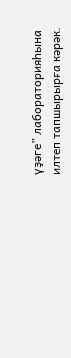үҙәге” лабораторияһына илтеп тапшырырға кәрәк.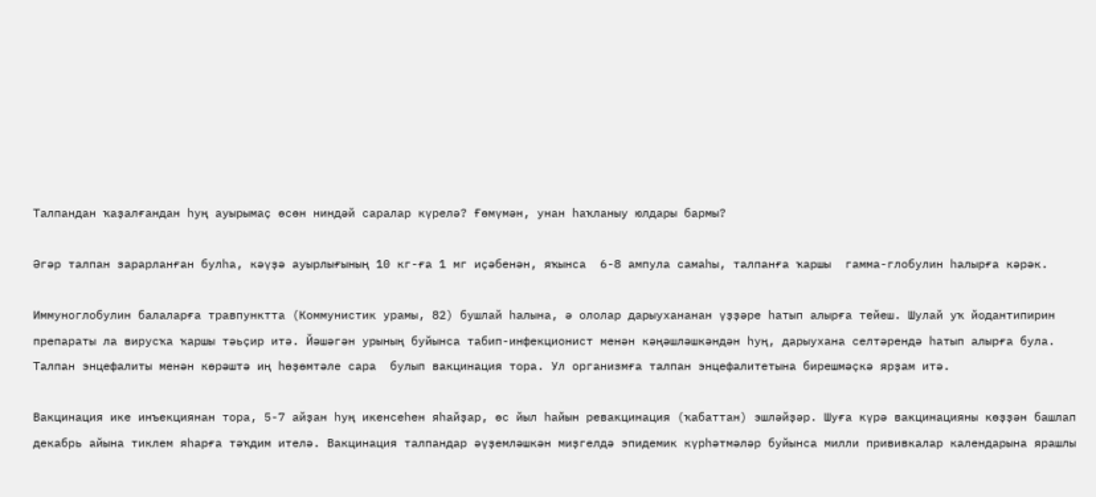Талпандан ҡаҙалғандан һуң ауырымаҫ өсөн ниндәй саралар күрелә? Ғөмүмән, унан һаҡланыу юлдары бармы?

Әгәр талпан зарарланған булһа, кәүҙә ауырлығының 10 кг-ға 1 мг иҫәбенән, яҡынса  6-8 ампула самаһы, талпанға ҡаршы  гамма-глобулин һалырға кәрәк.

Иммуноглобулин балаларға травпунктта (Коммунистик урамы, 82) бушлай һалына, ә ололар дарыухананан үҙҙәре һатып алырға тейеш. Шулай уҡ йодантипирин препараты ла вирусҡа ҡаршы тәьҫир итә. Йәшәгән урының буйынса табип-инфекционист менән кәңәшләшкәндән һуң, дарыухана селтәрендә һатып алырға була. Талпан энцефалиты менән көрәштә иң һөҙөмтәле сара  булып вакцинация тора. Ул организмға талпан энцефалитетына бирешмәҫкә ярҙам итә.

Вакцинация ике инъекциянан тора, 5-7 айҙан һуң икенсеһен яһайҙар, өс йыл һайын ревакцинация (ҡабаттан) эшләйҙәр. Шуға күрә вакцинацияны көҙҙән башлап декабрь айына тиклем яһарға тәҡдим ителә. Вакцинация талпандар әүҙемләшкән миҙгелдә эпидемик күрһәтмәләр буйынса милли прививкалар календарына ярашлы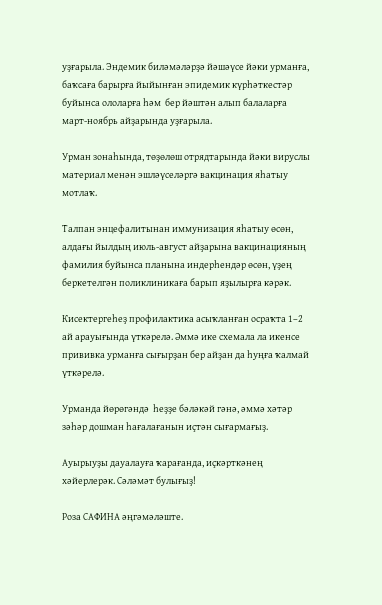уҙғарыла. Эндемик биләмәләрҙә йәшәүсе йәки урманға, баҡсаға барырға йыйынған эпидемик күрһәткестәр буйынса ололарға һәм  бер йәштән алып балаларға март-ноябрь айҙарында уҙғарыла.

Урман зонаһында, төҙөлөш отрядтарында йәки вируслы материал менән эшләүселәргә вакцинация яһатыу мотлаҡ.

Талпан энцефалитынан иммунизация яһатыу өсөн, алдағы йылдың июль-август айҙарына вакцинацияның фамилия буйынса планына индерһендәр өсөн, үҙең беркетелгән поликлиникаға барып яҙылырға кәрәк.

Кисектергеһеҙ профилактика асыҡланған осраҡта 1–2 ай арауығында үткәрелә. Әммә ике схемала ла икенсе прививка урманға сығырҙан бер айҙан да һуңға ҡалмай үткәрелә.

Урманда йөрөгәндә  һеҙҙе бәләкәй гәнә, әммә хәтәр зәһәр дошман һағалағанын иҫтән сығармағыҙ.

Ауырыуҙы дауалауға ҡарағанда, иҫкәрткәнең хәйерлерәк. Сәләмәт булығыҙ!

Роза САФИНА әңгәмәләште.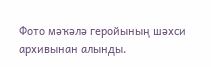Фото мәҡәлә геройының шәхси архивынан алынды.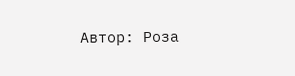Автор: Роза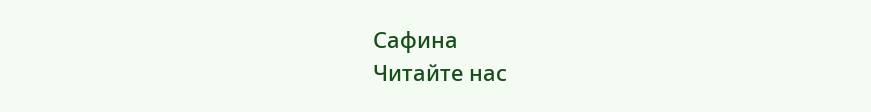Сафина
Читайте нас